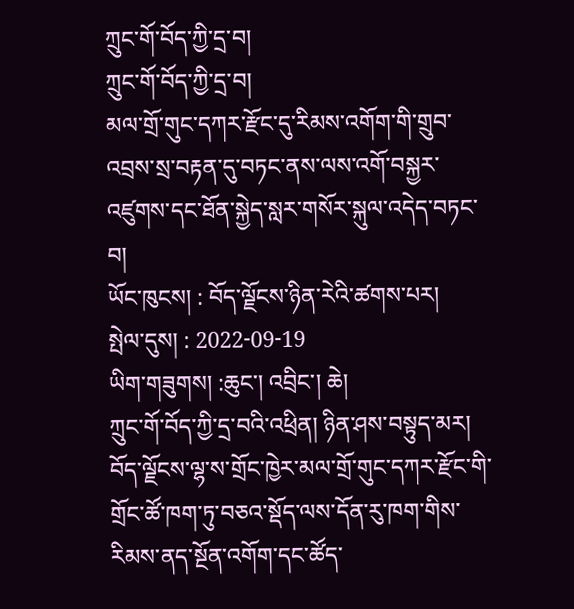ཀྲུང་གོ་བོད་ཀྱི་དྲ་བ།
ཀྲུང་གོ་བོད་ཀྱི་དྲ་བ།
མལ་གྲོ་གུང་དཀར་རྫོང་དུ་རིམས་འགོག་གི་གྲུབ་འབྲས་སྲ་བརྟན་དུ་བཏང་ནས་ལས་འགོ་བསྐྱར་འཛུགས་དང་ཐོན་སྐྱེད་སླར་གསོར་སྐུལ་འདེད་བཏང་བ།
ཡོང་ཁུངས། : བོད་ལྗོངས་ཉིན་རེའི་ཚགས་པར།     སྤེལ་དུས། : 2022-09-19
ཡིག་གཟུགས། :ཆུང་། འབྲིང་། ཆེ།
ཀྲུང་གོ་བོད་ཀྱི་དྲ་བའི་འཕྲིན། ཉིན་ཤས་བསྟུད་མར། བོད་ལྗོངས་ལྷ་ས་གྲོང་ཁྱེར་མལ་གྲོ་གུང་དཀར་རྫོང་གི་གྲོང་ཚོ་ཁག་ཏུ་བཅའ་སྡོད་ལས་དོན་རུ་ཁག་གིས་རིམས་ནད་སྔོན་འགོག་དང་ཚོད་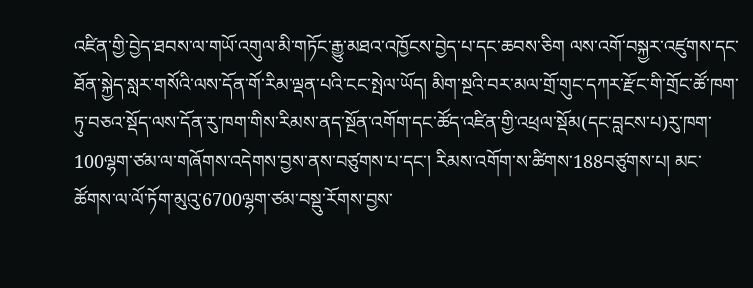འཛིན་གྱི་བྱེད་ཐབས་ལ་གཡོ་འགུལ་མི་གཏོང་རྒྱུ་མཐའ་འཁྱོངས་བྱེད་པ་དང་ཆབས་ཅིག ལས་འགོ་བསྐྱར་འཛུགས་དང་ཐོན་སྐྱེད་སླར་གསོའི་ལས་དོན་གོ་རིམ་ལྡན་པའི་ངང་སྤེལ་ཡོད། མིག་སྔའི་བར་མལ་གྲོ་གུང་དཀར་རྫོང་གི་གྲོང་ཚོ་ཁག་ཏུ་བཅའ་སྡོད་ལས་དོན་རུ་ཁག་གིས་རིམས་ནད་སྔོན་འགོག་དང་ཚོད་འཛིན་གྱི་འཕྲལ་སྡོམ(དང་བླངས་པ)རུ་ཁག་100ལྷག་ཙམ་ལ་གཞོགས་འདེགས་བྱས་ནས་བཙུགས་པ་དང་། རིམས་འགོག་ས་ཚིགས་188བཙུགས་པ། མང་ཚོགས་ལ་ལོ་ཏོག་མུའུ་6700ལྷག་ཙམ་བསྡུ་རོགས་བྱས་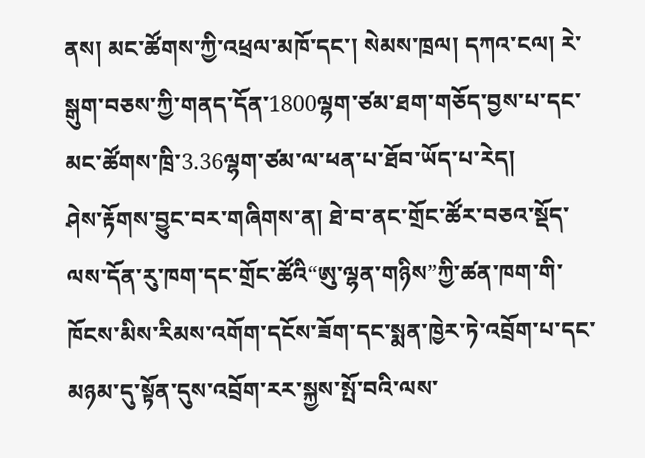ནས། མང་ཚོགས་ཀྱི་འཕྲལ་མཁོ་དང་། སེམས་ཁྲལ། དཀའ་ངལ། རེ་སྒུག་བཅས་ཀྱི་གནད་དོན་1800ལྷག་ཙམ་ཐག་གཅོད་བྱས་པ་དང་མང་ཚོགས་ཁྲི་3.36ལྷག་ཙམ་ལ་ཕན་པ་ཐོབ་ཡོད་པ་རེད།
ཤེས་རྟོགས་བྱུང་བར་གཞིགས་ན། ཐེ་བ་ནང་གྲོང་ཚོར་བཅའ་སྡོད་ལས་དོན་རུ་ཁག་དང་གྲོང་ཚོའི“ཨུ་ལྷན་གཉིས”ཀྱི་ཚན་ཁག་གི་ཁོངས་མིས་རིམས་འགོག་དངོས་ཟོག་དང་སྨན་ཁྱེར་ཏེ་འབྲོག་པ་དང་མཉམ་དུ་སྟོན་དུས་འབྲོག་རར་སྐྱས་སྤོ་བའི་ལས་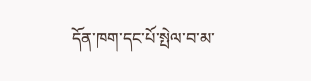དོན་ཁག་དང་པོ་སྤེལ་བ་མ་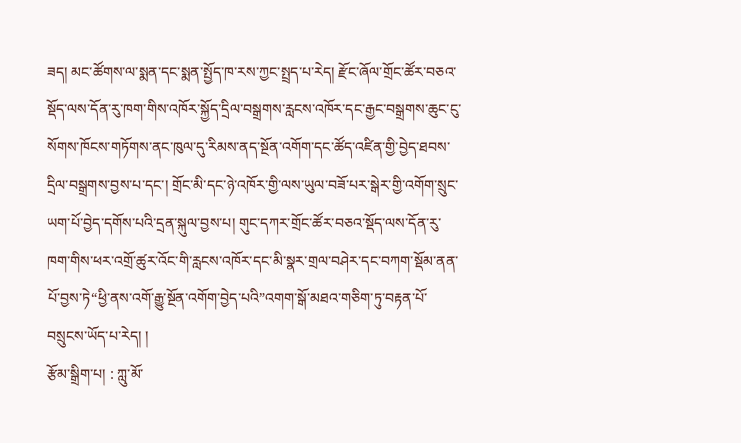ཟད། མང་ཚོགས་ལ་སྨན་དང་སྨན་སྤྱོད་ཁ་རས་ཀྱང་སྤྲད་པ་རེད། རྫོང་ཞོལ་གྲོང་ཚོར་བཅའ་སྡོད་ལས་དོན་རུ་ཁག་གིས་འཁོར་སྐྱོད་དྲིལ་བསྒྲགས་རླངས་འཁོར་དང་རྒྱང་བསྒྲགས་ཆུང་ངུ་སོགས་ཁོངས་གཏོགས་ནང་ཁུལ་དུ་རིམས་ནད་སྔོན་འགོག་དང་ཚོད་འཛིན་གྱི་བྱེད་ཐབས་དྲིལ་བསྒྲགས་བྱས་པ་དང་། གྲོང་མི་དང་ཉེ་འཁོར་གྱི་ལས་ཡུལ་བཟོ་པར་སྒེར་གྱི་འགོག་སྲུང་ཡག་པོ་བྱེད་དགོས་པའི་དྲན་སྐུལ་བྱས་པ། གུང་དཀར་གྲོང་ཚོར་བཅའ་སྡོད་ལས་དོན་རུ་ཁག་གིས་ཕར་འགྲོ་ཚུར་འོང་གི་རླངས་འཁོར་དང་མི་སྣར་གྲལ་བཤེར་དང་བཀག་སྡོམ་ནན་པོ་བྱས་ཏེ“ཕྱི་ནས་འགོ་རྒྱུ་སྔོན་འགོག་བྱེད་པའི”འགག་སྒོ་མཐའ་གཅིག་ཏུ་བརྟན་པོ་བསྲུངས་ཡོད་པ་རེད། །
རྩོམ་སྒྲིག་པ། : ཀླུ་མོ་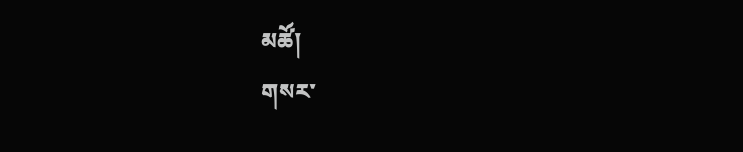མཚོ།
གསར་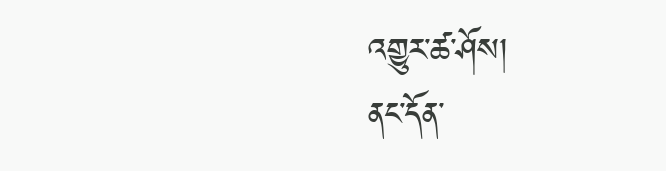འགྱུར་ཚ་ཤོས།
ནང་དོན་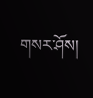གསར་ཤོས།